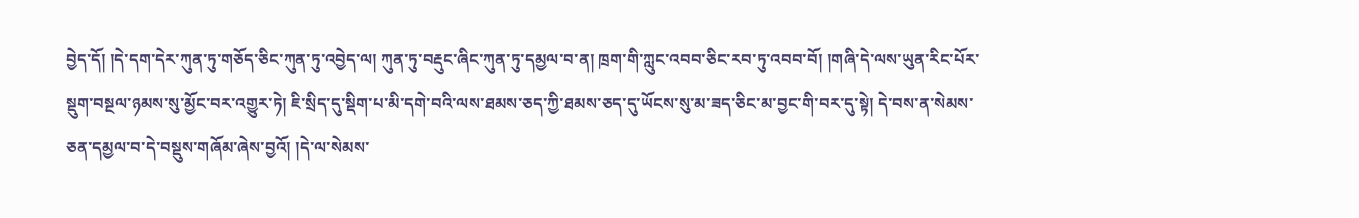བྱེད་དོ། །དེ་དག་དེར་ཀུན་ཏུ་གཅོད་ཅིང་ཀུན་ཏུ་འབྱེད་ལ། ཀུན་ཏུ་བརྡུང་ཞིང་ཀུན་ཏུ་དམྱལ་བ་ན། ཁྲག་གི་ཀླུང་འབབ་ཅིང་རབ་ཏུ་འབབ་བོ། །གཞི་དེ་ལས་ཡུན་རིང་པོར་སྡུག་བསྔལ་ཉམས་སུ་མྱོང་བར་འགྱུར་ཏེ། ཇི་སྲིད་དུ་སྡིག་པ་མི་དགེ་བའི་ལས་ཐམས་ཅད་ཀྱི་ཐམས་ཅད་དུ་ཡོངས་སུ་མ་ཟད་ཅིང་མ་བྱང་གི་བར་དུ་སྟེ། དེ་བས་ན་སེམས་ཅན་དམྱལ་བ་དེ་བསྡུས་གཞོམ་ཞེས་བྱའོ། །དེ་ལ་སེམས་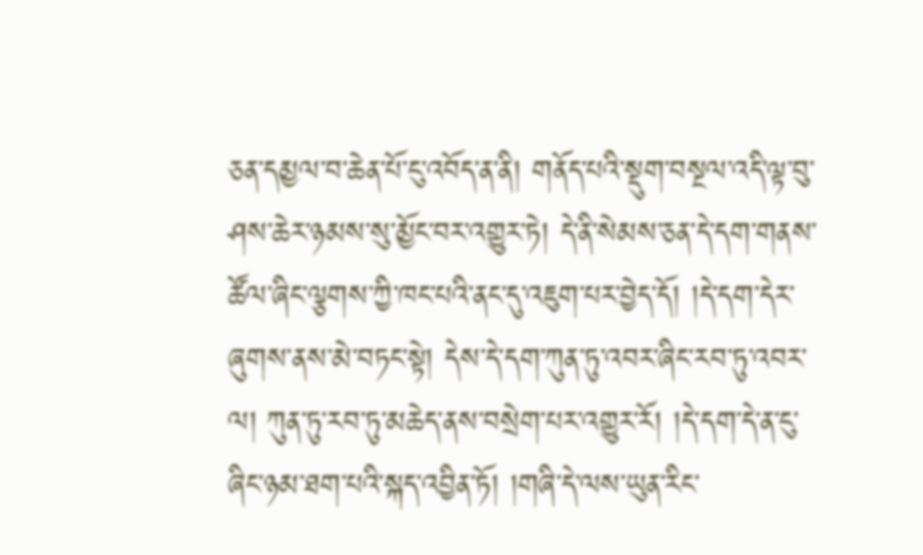ཅན་དམྱལ་བ་ཆེན་པོ་ངུ་འབོད་ན་ནི། གནོད་པའི་སྡུག་བསྔལ་འདི་ལྟ་བུ་ཤས་ཆེར་ཉམས་སུ་མྱོང་བར་འགྱུར་ཏེ། དེ་ནི་སེམས་ཅན་དེ་དག་གནས་ཚོལ་ཞིང་ལྕགས་ཀྱི་ཁང་པའི་ནང་དུ་འཇུག་པར་བྱེད་དོ། །དེ་དག་དེར་ཞུགས་ནས་མེ་བཏང་སྟེ། དེས་དེ་དག་ཀུན་ཏུ་འབར་ཞིང་རབ་ཏུ་འབར་ལ། ཀུན་ཏུ་རབ་ཏུ་མཆེད་ནས་བསྲེག་པར་འགྱུར་རོ། །དེ་དག་དེ་ན་ངུ་ཞིང་ཉམ་ཐག་པའི་སྐད་འབྱིན་ཏོ། །གཞི་དེ་ལས་ཡུན་རིང་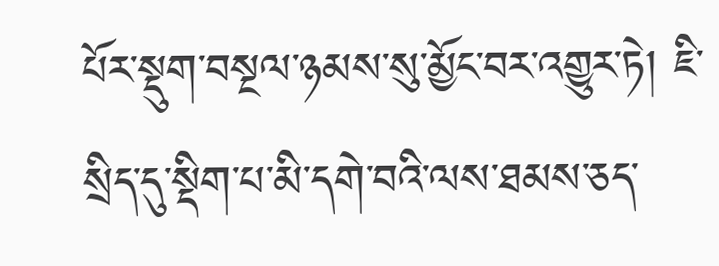པོར་སྡུག་བསྔལ་ཉམས་སུ་མྱོང་བར་འགྱུར་ཏེ། ཇི་སྲིད་དུ་སྡིག་པ་མི་དགེ་བའི་ལས་ཐམས་ཅད་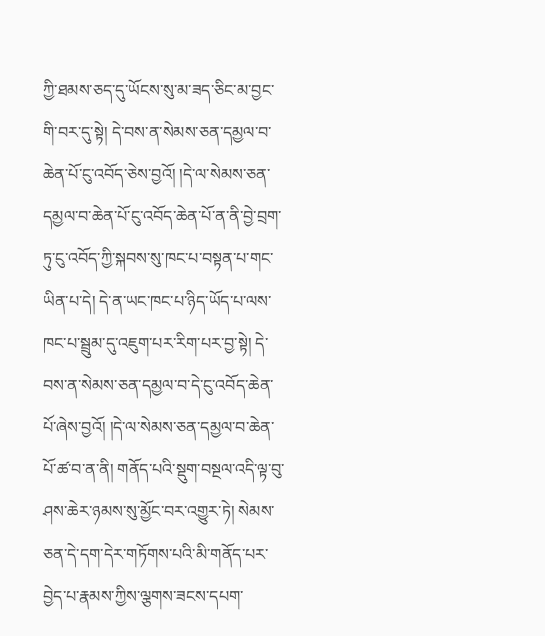ཀྱི་ཐམས་ཅད་དུ་ཡོངས་སུ་མ་ཟད་ཅིང་མ་བྱང་གི་བར་དུ་སྟེ། དེ་བས་ན་སེམས་ཅན་དམྱལ་བ་ཆེན་པོ་ངུ་འབོད་ཅེས་བྱའོ། །དེ་ལ་སེམས་ཅན་དམྱལ་བ་ཆེན་པོ་ངུ་འབོད་ཆེན་པོ་ན་ནི་བྱེ་བྲག་ཏུ་ངུ་འབོད་ཀྱི་སྐབས་སུ་ཁང་པ་བསྟན་པ་གང་ཡིན་པ་དེ། དེ་ན་ཡང་ཁང་པ་ཉིད་ཡོད་པ་ལས་ཁང་པ་སྦྲུམ་དུ་འཇུག་པར་རིག་པར་བྱ་སྟེ། དེ་བས་ན་སེམས་ཅན་དམྱལ་བ་དེ་ངུ་འབོད་ཆེན་པོ་ཞེས་བྱའོ། །དེ་ལ་སེམས་ཅན་དམྱལ་བ་ཆེན་པོ་ཚ་བ་ན་ནི། གནོད་པའི་སྡུག་བསྔལ་འདི་ལྟ་བུ་ཤས་ཆེར་ཉམས་སུ་མྱོང་བར་འགྱུར་ཏེ། སེམས་ཅན་དེ་དག་དེར་གཏོགས་པའི་མི་གནོད་པར་བྱེད་པ་རྣམས་ཀྱིས་ལྕགས་ཟངས་དཔག་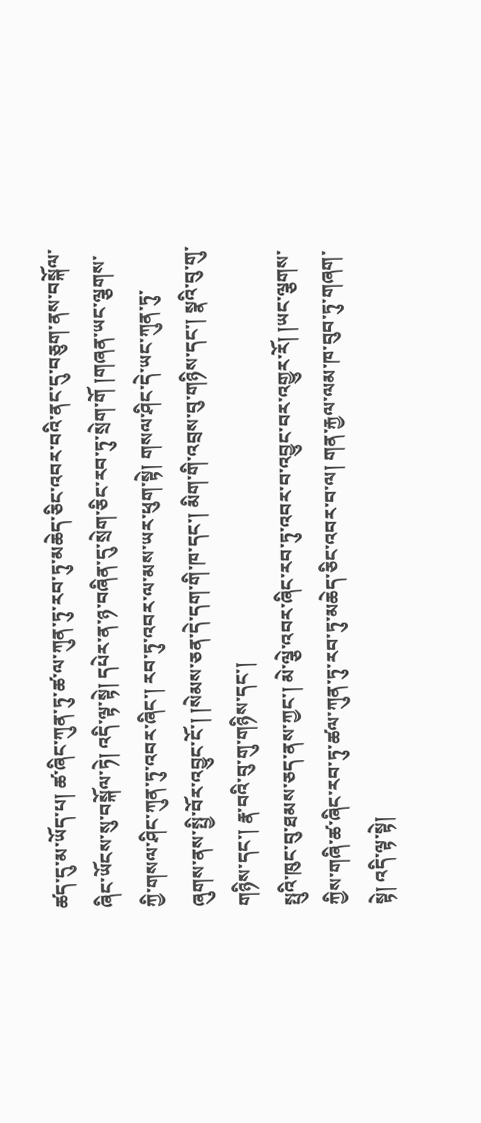ཚད་དུ་མ་ཡོད་པ། ཚ་ཞིང་ཀུན་ཏུ་ཚ་ལ་ཀུན་ཏུ་རབ་ཏུ་མཆེད་ཅིང་འབར་བའི་ནང་དུ་བཅུག་ནས་བསྐོལ་ཞིང་ཡོངས་སུ་བསྐོལ་ཏེ། འདི་ལྟ་སྟེ། དཔེར་ན་ཉ་བཞིན་དུ་སྲེག་ཅིང་རབ་ཏུ་སྲེག་གོ །གཞན་ཡང་ལྕགས་ཀྱི་གསལ་ཤིང་ཀུན་ཏུ་འབར་ཞིང་། རབ་ཏུ་འབར་ལ་མས་ཡར་ཕུག་སྟེ། གསལ་ཤིང་དེ་ཡང་ཀུན་ཏུ་ཞུགས་ནས་སྤྱི་བོར་འབྱུང་ངོ་། །སེམས་ཅན་དེ་དག་གི་ཁ་དང་། མིག་གི་འབྲས་བུ་གཉིས་དང་། སྣའི་བུ་གུ་གཉིས་དང་། རྣ་བའི་བུ་གུ་གཉིས་དང་།
སྤུའི་ཁུང་བུ་ཐམས་ཅད་ནས་ཀྱང་། མེ་ལྕེ་འབར་ཞིང་རབ་ཏུ་འབར་བ་འབྱུང་བར་འགྱུར་རོ། །ཡང་ལྕགས་ཀྱིས་གཞི་ཚ་ཞིང་རབ་ཏུ་ཚལ་ཀུན་ཏུ་རབ་ཏུ་མཆེད་ཅིང་འབར་བ་ལ། གན་རྐྱལ་ལམ་ཁ་བུབ་ཏུ་གཞག་སྟེ། འདི་ལྟ་སྟེ།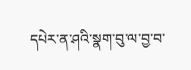དཔེར་ན་ཤའི་སྣག་བུ་ལ་བྱ་བ་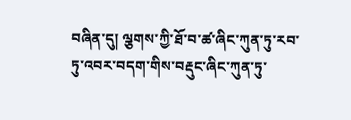བཞིན་དུ། ལྕགས་ཀྱི་ཐོ་བ་ཚ་ཞིང་ཀུན་ཏུ་རབ་ཏུ་འབར་བདག་གིས་བརྡུང་ཞིང་ཀུན་ཏུ་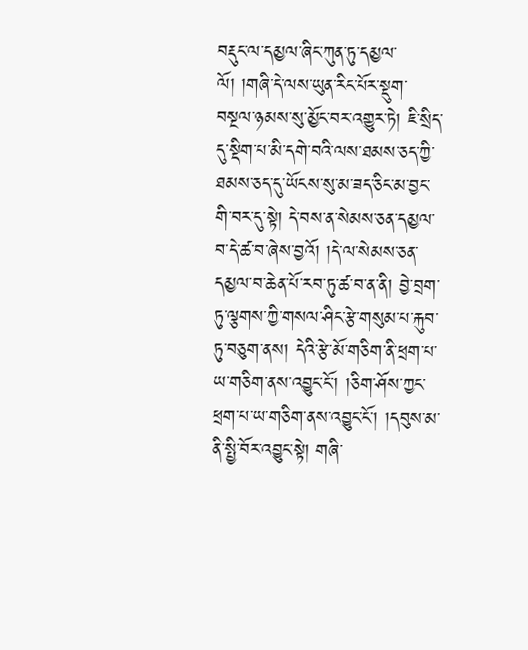བརྡུང་ལ་དམྱལ་ཞིང་ཀུན་ཏུ་དམྱལ་ལོ། །གཞི་དེ་ལས་ཡུན་རིང་པོར་སྡུག་བསྔལ་ཉམས་སུ་མྱོང་བར་འགྱུར་ཏེ། ཇི་སྲིད་དུ་སྡིག་པ་མི་དགེ་བའི་ལས་ཐམས་ཅད་ཀྱི་ཐམས་ཅད་དུ་ཡོངས་སུ་མ་ཟད་ཅིང་མ་བྱང་གི་བར་དུ་སྟེ། དེ་བས་ན་སེམས་ཅན་དམྱལ་བ་དེ་ཚ་བ་ཞེས་བྱའོ། །དེ་ལ་སེམས་ཅན་དམྱལ་བ་ཆེན་པོ་རབ་ཏུ་ཚ་བ་ན་ནི། བྱེ་བྲག་ཏུ་ལྕགས་ཀྱི་གསལ་ཤིང་རྩེ་གསུམ་པ་རྐུབ་ཏུ་བཅུག་ནས། དེའི་རྩེ་མོ་གཅིག་ནི་ཕྲག་པ་ཡ་གཅིག་ནས་འབྱུང་ངོ་། །ཅིག་ཤོས་ཀྱང་ཕྲག་པ་ཡ་གཅིག་ནས་འབྱུང་ངོ་། །དབུས་མ་ནི་སྤྱི་བོར་འབྱུང་སྟེ། གཞི་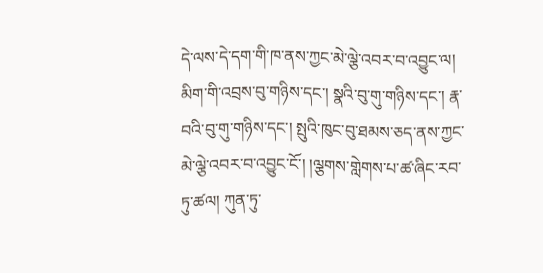དེ་ལས་དེ་དག་གི་ཁ་ནས་ཀྱང་མེ་ལྕེ་འབར་བ་འབྱུང་ལ། མིག་གི་འབྲས་བུ་གཉིས་དང་། སྣའི་བུ་གུ་གཉིས་དང་། རྣ་བའི་བུ་གུ་གཉིས་དང་། སྤུའི་ཁུང་བུ་ཐམས་ཅད་ནས་ཀྱང་མེ་ལྕེ་འབར་བ་འབྱུང་ངོ་། །ལྕགས་གླེགས་པ་ཚ་ཞིང་རབ་ཏུ་ཚལ། ཀུན་ཏུ་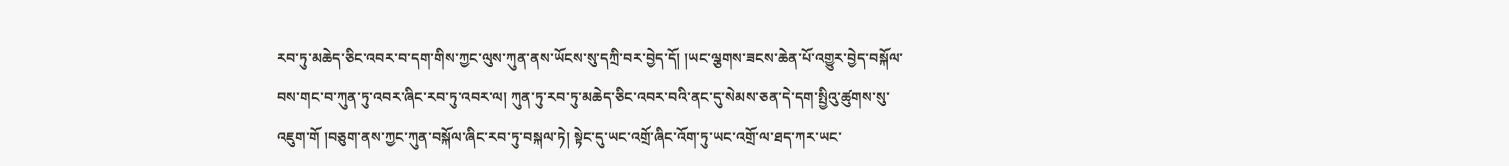རབ་ཏུ་མཆེད་ཅིང་འབར་བ་དག་གིས་ཀྱང་ལུས་ཀུན་ནས་ཡོངས་སུ་དཀྲི་བར་བྱེད་དོ། །ཡང་ལྕགས་ཟངས་ཆེན་པོ་འགྱུར་བྱེད་བསྐོལ་བས་གང་བ་ཀུན་ཏུ་འབར་ཞིང་རབ་ཏུ་འབར་ལ། ཀུན་ཏུ་རབ་ཏུ་མཆེད་ཅིང་འབར་བའི་ནང་དུ་སེམས་ཅན་དེ་དག་སྤྱིའུ་ཚུགས་སུ་འཇུག་གོ །བཅུག་ནས་ཀྱང་ཀུན་བསྐོལ་ཞིང་རབ་ཏུ་བསྐལ་ཏེ། སྟེང་དུ་ཡང་འགྲོ་ཞིང་འོག་ཏུ་ཡང་འགྲོ་ལ་ཐད་ཀར་ཡང་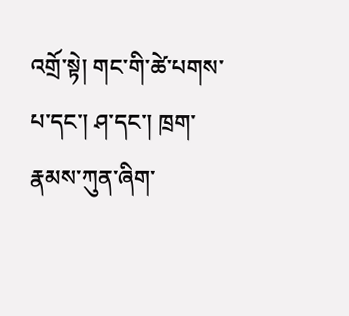འགྲོ་སྟེ། གང་གི་ཚེ་པགས་པ་དང་། ཤ་དང་། ཁྲག་རྣམས་ཀུན་ཞིག་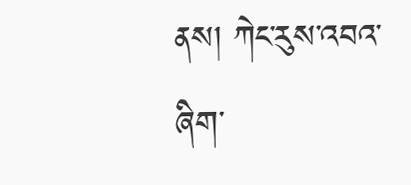ནས། ཀེང་རུས་འབའ་ཞིག་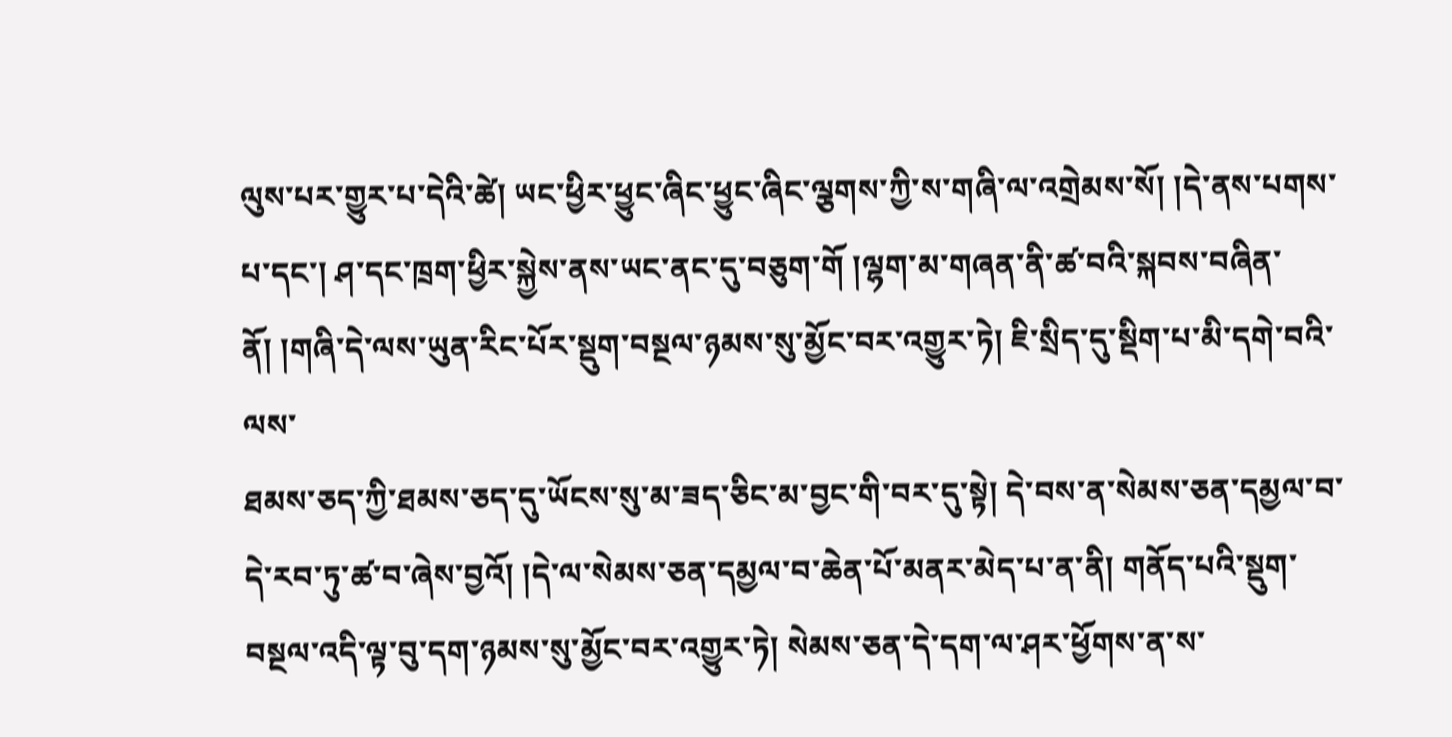ལུས་པར་གྱུར་པ་དེའི་ཚེ། ཡང་ཕྱིར་ཕྱུང་ཞིང་ཕྱུང་ཞིང་ལྕགས་ཀྱི་ས་གཞི་ལ་འགྲེམས་སོ། །དེ་ནས་པགས་པ་དང་། ཤ་དང་ཁྲག་ཕྱིར་སྐྱེས་ནས་ཡང་ནང་དུ་བཅུག་གོ །ལྷག་མ་གཞན་ནི་ཚ་བའི་སྐབས་བཞིན་ནོ། །གཞི་དེ་ལས་ཡུན་རིང་པོར་སྡུག་བསྔལ་ཉམས་སུ་མྱོང་བར་འགྱུར་ཏེ། ཇི་སྲིད་དུ་སྡིག་པ་མི་དགེ་བའི་ལས་
ཐམས་ཅད་ཀྱི་ཐམས་ཅད་དུ་ཡོངས་སུ་མ་ཟད་ཅིང་མ་བྱང་གི་བར་དུ་སྟེ། དེ་བས་ན་སེམས་ཅན་དམྱལ་བ་དེ་རབ་ཏུ་ཚ་བ་ཞེས་བྱའོ། །དེ་ལ་སེམས་ཅན་དམྱལ་བ་ཆེན་པོ་མནར་མེད་པ་ན་ནི། གནོད་པའི་སྡུག་བསྔལ་འདི་ལྟ་བུ་དག་ཉམས་སུ་མྱོང་བར་འགྱུར་ཏེ། སེམས་ཅན་དེ་དག་ལ་ཤར་ཕྱོགས་ན་ས་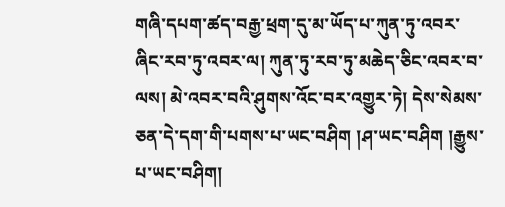གཞི་དཔག་ཚད་བརྒྱ་ཕྲག་དུ་མ་ཡོད་པ་ཀུན་ཏུ་འབར་ཞིང་རབ་ཏུ་འབར་ལ། ཀུན་ཏུ་རབ་ཏུ་མཆེད་ཅིང་འབར་བ་ལས། མེ་འབར་བའི་ཤུགས་འོང་བར་འགྱུར་ཏེ། དེས་སེམས་ཅན་དེ་དག་གི་པགས་པ་ཡང་བཤིག །ཤ་ཡང་བཤིག །རྒྱུས་པ་ཡང་བཤིག།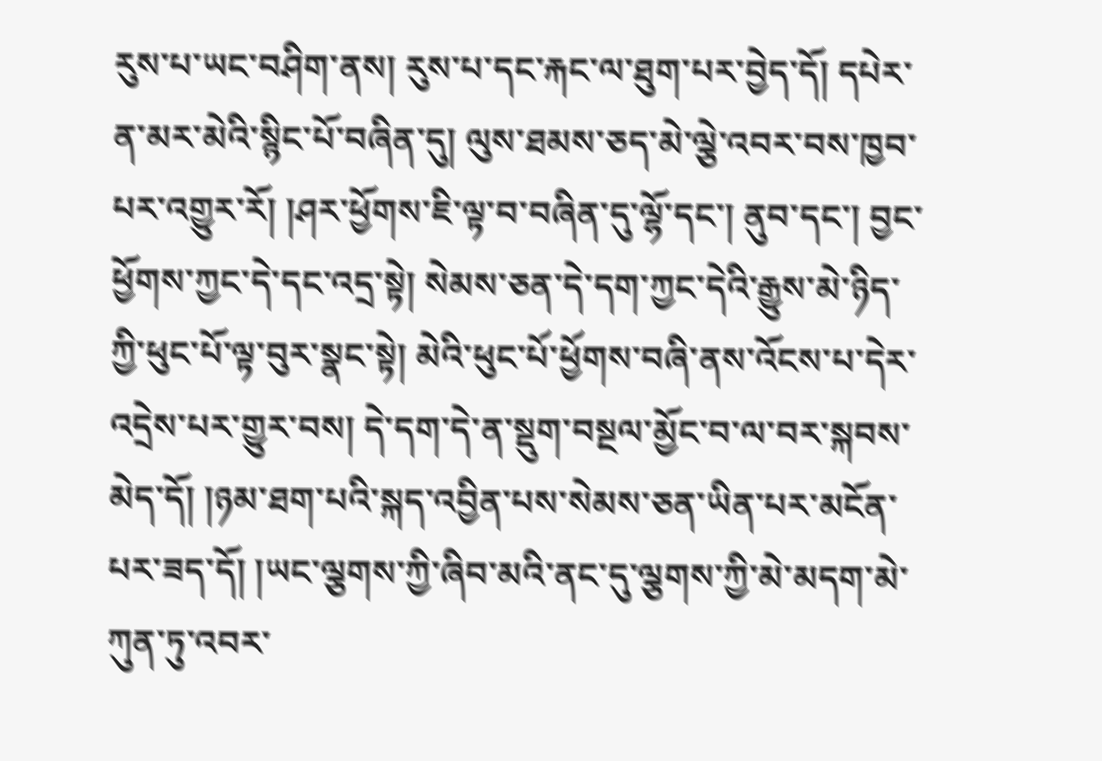རུས་པ་ཡང་བཤིག་ནས། རུས་པ་དང་རྐང་ལ་ཐུག་པར་བྱེད་དོ། དཔེར་ན་མར་མེའི་སྙིང་པོ་བཞིན་དུ། ལུས་ཐམས་ཅད་མེ་ལྕེ་འབར་བས་ཁྱབ་པར་འགྱུར་རོ། །ཤར་ཕྱོགས་ཇི་ལྟ་བ་བཞིན་དུ་ལྷོ་དང་། ནུབ་དང་། བྱང་ཕྱོགས་ཀྱང་དེ་དང་འདྲ་སྟེ། སེམས་ཅན་དེ་དག་ཀྱང་དེའི་རྒྱུས་མེ་ཉིད་ཀྱི་ཕུང་པོ་ལྟ་བུར་སྣང་སྟེ། མེའི་ཕུང་པོ་ཕྱོགས་བཞི་ནས་འོངས་པ་དེར་འདྲེས་པར་གྱུར་བས། དེ་དག་དེ་ན་སྡུག་བསྔལ་མྱོང་བ་ལ་བར་སྐབས་མེད་དོ། །ཉམ་ཐག་པའི་སྐད་འབྱིན་པས་སེམས་ཅན་ཡིན་པར་མངོན་པར་ཟད་དོ། །ཡང་ལྕགས་ཀྱི་ཞིབ་མའི་ནང་དུ་ལྕགས་ཀྱི་མེ་མདག་མེ་ཀུན་ཏུ་འབར་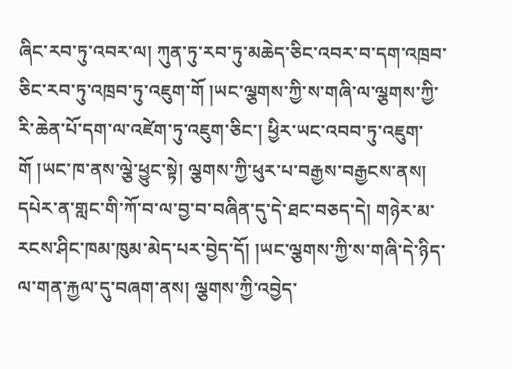ཞིང་རབ་ཏུ་འབར་ལ། ཀུན་ཏུ་རབ་ཏུ་མཆེད་ཅིང་འབར་བ་དག་འཁྲབ་ཅིང་རབ་ཏུ་འཁྲབ་ཏུ་འཇུག་གོ །ཡང་ལྕགས་ཀྱི་ས་གཞི་ལ་ལྕགས་ཀྱི་རི་ཆེན་པོ་དག་ལ་འཛེག་ཏུ་འཇུག་ཅིང་། ཕྱིར་ཡང་འབབ་ཏུ་འཇུག་གོ །ཡང་ཁ་ནས་ལྕེ་ཕྱུང་སྟེ། ལྕགས་ཀྱི་ཕུར་པ་བརྒྱས་བརྒྱངས་ནས། དཔེར་ན་གླང་གི་ཀོ་བ་ལ་བྱ་བ་བཞིན་དུ་དེ་ཐང་བཅད་དེ། གཉེར་མ་རངས་ཤིང་ཁམ་ཁུམ་མེད་པར་བྱེད་དོ། །ཡང་ལྕགས་ཀྱི་ས་གཞི་དེ་ཉིད་ལ་གན་རྐྱལ་དུ་བཞག་ནས། ལྕགས་ཀྱི་འབྱེད་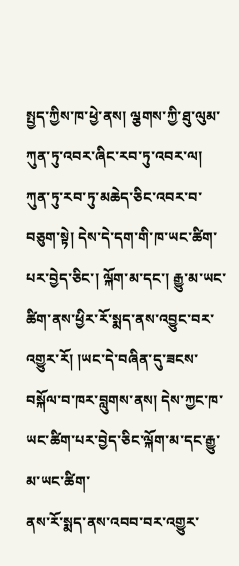སྤྱད་ཀྱིས་ཁ་ཕྱེ་ནས། ལྕགས་ཀྱི་ཐུ་ལུམ་ཀུན་ཏུ་འབར་ཞིང་རབ་ཏུ་འབར་ལ། ཀུན་ཏུ་རབ་ཏུ་མཆེད་ཅིང་འབར་བ་བཅུག་སྟེ། དེས་དེ་དག་གི་ཁ་ཡང་ཚིག་པར་བྱེད་ཅིང་། ལྐོག་མ་དང་། རྒྱུ་མ་ཡང་ཚིག་ནས་ཕྱིར་རོ་སྨད་ནས་འབྱུང་བར་འགྱུར་རོ། །ཡང་དེ་བཞིན་དུ་ཟངས་བསྐོལ་བ་ཁར་བླུགས་ནས། དེས་ཀྱང་ཁ་ཡང་ཚིག་པར་བྱེད་ཅིང་ལྐོག་མ་དང་རྒྱུ་མ་ཡང་ཚིག་
ནས་རོ་སྨད་ནས་འབབ་བར་འགྱུར་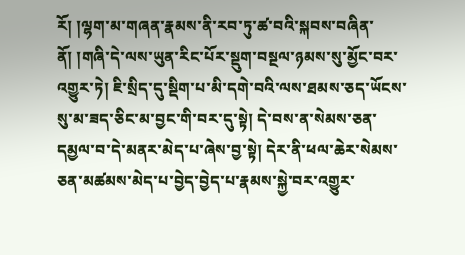རོ། །ལྷག་མ་གཞན་རྣམས་ནི་རབ་ཏུ་ཚ་བའི་སྐབས་བཞིན་ནོ། །གཞི་དེ་ལས་ཡུན་རིང་པོར་སྡུག་བསྔལ་ཉམས་སུ་མྱོང་བར་འགྱུར་ཏེ། ཇི་སྲིད་དུ་སྡིག་པ་མི་དགེ་བའི་ལས་ཐམས་ཅད་ཡོངས་སུ་མ་ཟད་ཅིང་མ་བྱང་གི་བར་དུ་སྟེ། དེ་བས་ན་སེམས་ཅན་དམྱལ་བ་དེ་མནར་མེད་པ་ཞེས་བྱ་སྟེ། དེར་ནི་ཕལ་ཆེར་སེམས་ཅན་མཚམས་མེད་པ་བྱེད་བྱེད་པ་རྣམས་སྐྱེ་བར་འགྱུར་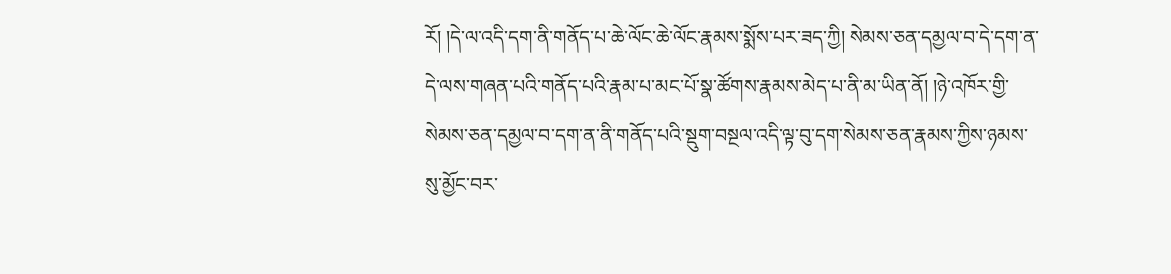རོ། །དེ་ལ་འདི་དག་ནི་གནོད་པ་ཆེ་ལོང་ཆེ་ལོང་རྣམས་སྨོས་པར་ཟད་ཀྱི། སེམས་ཅན་དམྱལ་བ་དེ་དག་ན་དེ་ལས་གཞན་པའི་གནོད་པའི་རྣམ་པ་མང་པོ་སྣ་ཚོགས་རྣམས་མེད་པ་ནི་མ་ཡིན་ནོ། །ཉེ་འཁོར་གྱི་སེམས་ཅན་དམྱལ་བ་དག་ན་ནི་གནོད་པའི་སྡུག་བསྔལ་འདི་ལྟ་བུ་དག་སེམས་ཅན་རྣམས་ཀྱིས་ཉམས་སུ་མྱོང་བར་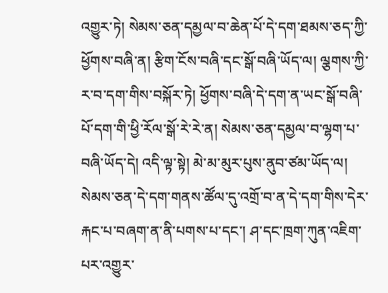འགྱུར་ཏེ། སེམས་ཅན་དམྱལ་བ་ཆེན་པོ་དེ་དག་ཐམས་ཅད་ཀྱི་ཕྱོགས་བཞི་ན། རྩིག་ངོས་བཞི་དང་སྒོ་བཞི་ཡོད་ལ། ལྕགས་ཀྱི་ར་བ་དག་གིས་བསྐོར་ཏེ། ཕྱོགས་བཞི་དེ་དག་ན་ཡང་སྒོ་བཞི་པོ་དག་གི་ཕྱི་རོལ་སྒོ་རེ་རེ་ན། སེམས་ཅན་དམྱལ་བ་ལྷག་པ་བཞི་ཡོད་དེ། འདི་ལྟ་སྟེ། མེ་མ་མུར་པུས་ནུབ་ཙམ་ཡོད་ལ། སེམས་ཅན་དེ་དག་གནས་ཚོལ་དུ་འགྲོ་བ་ན་དེ་དག་གིས་དེར་རྐང་པ་བཞག་ན་ནི་པགས་པ་དང་། ཤ་དང་ཁྲག་ཀུན་འཇིག་པར་འགྱུར་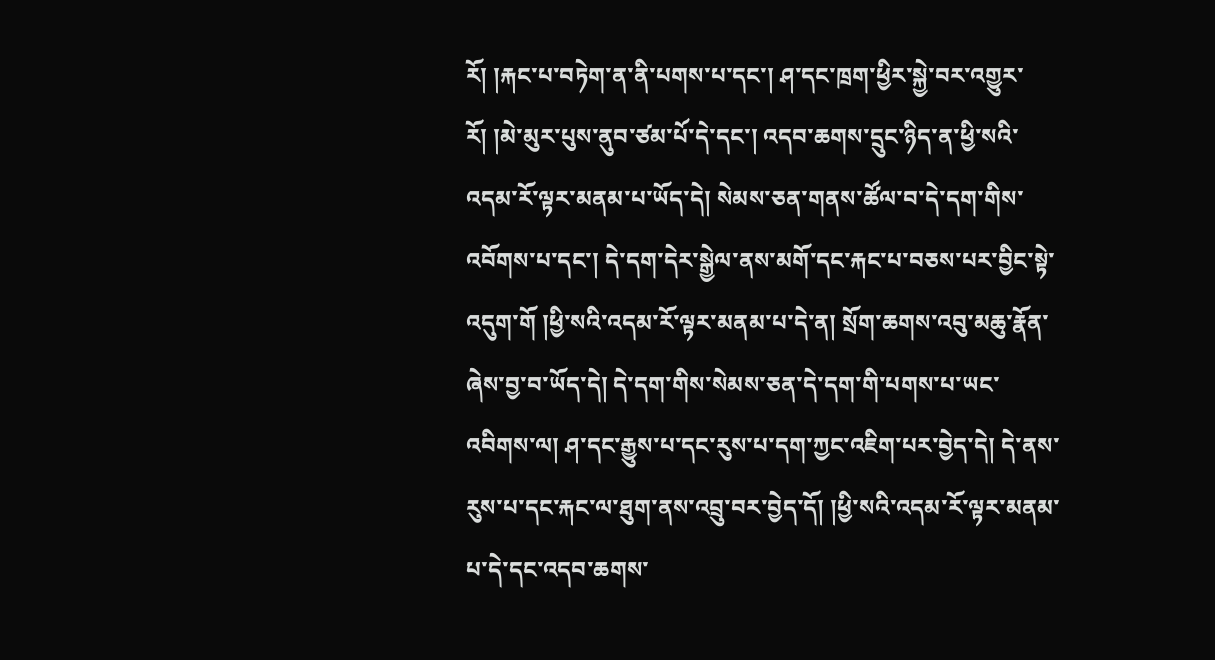རོ། །རྐང་པ་བཏེག་ན་ནི་པགས་པ་དང་། ཤ་དང་ཁྲག་ཕྱིར་སྐྱེ་བར་འགྱུར་རོ། །མེ་མུར་པུས་ནུབ་ཙམ་པོ་དེ་དང་། འདབ་ཆགས་དྲུང་ཉིད་ན་ཕྱི་སའི་འདམ་རོ་ལྟར་མནམ་པ་ཡོད་དེ། སེམས་ཅན་གནས་ཚོལ་བ་དེ་དག་གིས་འབོགས་པ་དང་། དེ་དག་དེར་སྒྱེལ་ནས་མགོ་དང་རྐང་པ་བཅས་པར་བྱིང་སྟེ་འདུག་གོ །ཕྱི་སའི་འདམ་རོ་ལྟར་མནམ་པ་དེ་ན། སྲོག་ཆགས་འབུ་མཆུ་རྣོན་ཞེས་བྱ་བ་ཡོད་དེ། དེ་དག་གིས་སེམས་ཅན་དེ་དག་གི་པགས་པ་ཡང་འབིགས་ལ། ཤ་དང་རྒྱུས་པ་དང་རུས་པ་དག་ཀྱང་འཇིག་པར་བྱེད་དེ། དེ་ནས་རུས་པ་དང་རྐང་ལ་ཐུག་ནས་འབྲུ་བར་བྱེད་དོ། །ཕྱི་སའི་འདམ་རོ་ལྟར་མནམ་པ་དེ་དང་འདབ་ཆགས་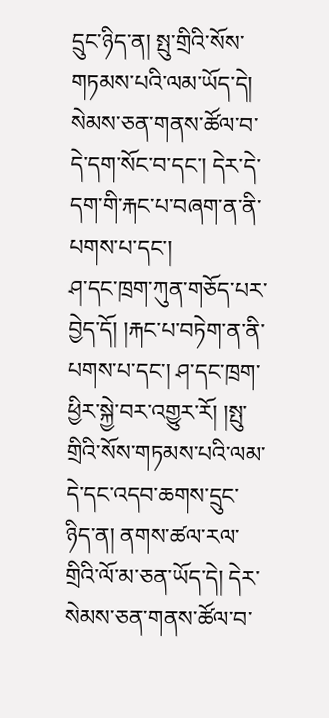དྲུང་ཉིད་ན། སྤུ་གྲིའི་སོས་གཏམས་པའི་ལམ་ཡོད་དེ། སེམས་ཅན་གནས་ཚོལ་བ་དེ་དག་སོང་བ་དང་། དེར་དེ་དག་གི་རྐང་པ་བཞག་ན་ནི་པགས་པ་དང་།
ཤ་དང་ཁྲག་ཀུན་གཅོད་པར་བྱེད་དོ། །རྐང་པ་བཏེག་ན་ནི་པགས་པ་དང་། ཤ་དང་ཁྲག་ཕྱིར་སྐྱེ་བར་འགྱུར་རོ། །སྤུ་གྲིའི་སོས་གཏམས་པའི་ལམ་དེ་དང་འདབ་ཆགས་དྲུང་ཉིད་ན། ནགས་ཚལ་རལ་གྲིའི་ལོ་མ་ཅན་ཡོད་དེ། དེར་སེམས་ཅན་གནས་ཚོལ་བ་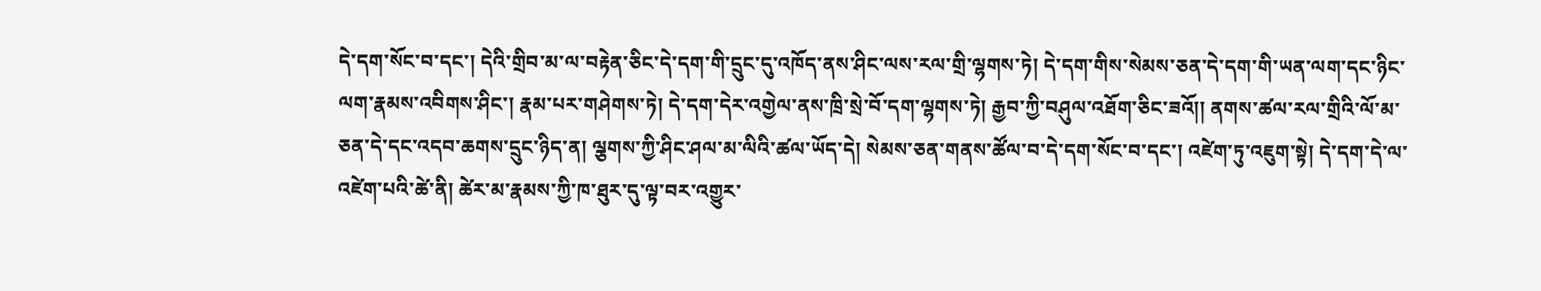དེ་དག་སོང་བ་དང་། དེའི་གྲིབ་མ་ལ་བརྟེན་ཅིང་དེ་དག་གི་དྲུང་དུ་འཁོད་ནས་ཤིང་ལས་རལ་གྲི་ལྷགས་ཏེ། དེ་དག་གིས་སེམས་ཅན་དེ་དག་གི་ཡན་ལག་དང་ཉིང་ལག་རྣམས་འབིགས་ཤིང་། རྣམ་པར་གཤེགས་ཏེ། དེ་དག་དེར་འགྱེལ་ནས་ཁྲི་སྲེ་བོ་དག་ལྷགས་ཏེ། རྒྱབ་ཀྱི་བཤུལ་འཐོག་ཅིང་ཟའོ།། ནགས་ཚལ་རལ་གྲིའི་ལོ་མ་ཅན་དེ་དང་འདབ་ཆགས་དྲུང་ཉིད་ན། ལྕགས་ཀྱི་ཤིང་ཤལ་མ་ལིའི་ཚལ་ཡོད་དེ། སེམས་ཅན་གནས་ཚོལ་བ་དེ་དག་སོང་བ་དང་། འཛེག་ཏུ་འཇུག་སྟེ། དེ་དག་དེ་ལ་འཛེག་པའི་ཚེ་ནི། ཚེར་མ་རྣམས་ཀྱི་ཁ་ཐུར་དུ་ལྟ་བར་འགྱུར་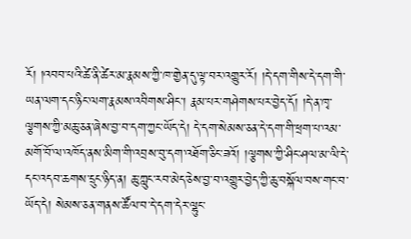རོ། །འབབ་པའི་ཚེ་ནི་ཚེར་མ་རྣམས་ཀྱི་ཁ་གྱེན་དུ་ལྟ་བར་འགྱུར་རོ། །དེ་དག་གིས་དེ་དག་གི་ཡན་ལག་དང་ཉིང་ལག་རྣམས་འབིགས་ཤིང་། རྣམ་པར་གཤེགས་པར་བྱེད་དོ། །དེ་ན་ཁྭ་ལྕགས་ཀྱི་མཆུ་ཅན་ཞེས་བྱ་བ་དག་ཀྱང་ཡོད་དེ། དེ་དག་སེམས་ཅན་དེ་དག་གི་ཕྲག་པ་འམ་མགོ་བོ་ལ་འཁོད་ནས་མིག་གི་འབྲས་བུ་དག་འཐོག་ཅིང་ཟའོ། །ལྕགས་ཀྱི་ཤིང་ཤལ་མ་ལི་དེ་དང་འདབ་ཆགས་དྲུང་ཉིད་ན། ཆུ་ཀླུང་རབ་མེད་ཅེས་བྱ་བ་འགྱུར་བྱེད་ཀྱི་ཆུ་བསྐོལ་བས་གང་བ་ཡོད་དེ། སེམས་ཅན་གནས་ཚོལ་བ་དེ་དག་དེར་ལྷུང་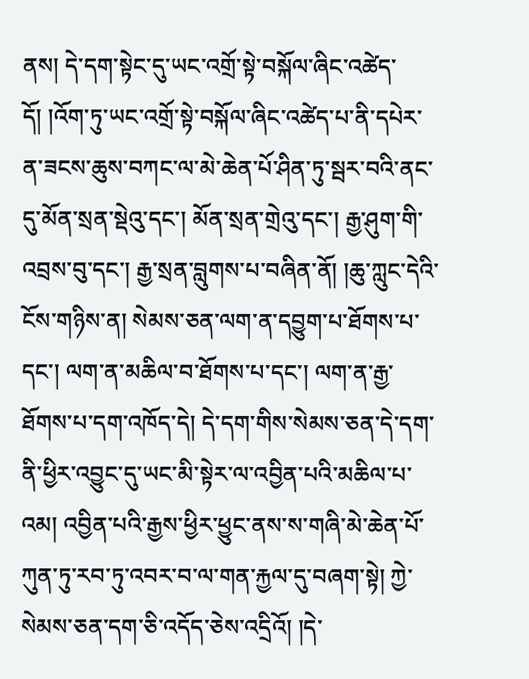ནས། དེ་དག་སྟེང་དུ་ཡང་འགྲོ་སྟེ་བསྐོལ་ཞིང་འཚེད་དོ། །འོག་ཏུ་ཡང་འགྲོ་སྟེ་བསྐོལ་ཞིང་འཚེད་པ་ནི་དཔེར་ན་ཟངས་ཆུས་བཀང་ལ་མེ་ཆེན་པོ་ཤིན་ཏུ་སྦར་བའི་ནང་དུ་མོན་སྲན་སྡེའུ་དང་། མོན་སྲན་གྲེའུ་དང་། རྒྱ་ཤུག་གི་འབྲས་བུ་དང་། རྒྱ་སྲན་བླུགས་པ་བཞིན་ནོ། །ཆུ་ཀླུང་དེའི་ངོས་གཉིས་ན། སེམས་ཅན་ལག་ན་དབྱུག་པ་ཐོགས་པ་དང་། ལག་ན་མཆིལ་བ་ཐོགས་པ་དང་། ལག་ན་རྒྱ་ཐོགས་པ་དག་འཁོད་དེ། དེ་དག་གིས་སེམས་ཅན་དེ་དག་ནི་ཕྱིར་འབྱུང་དུ་ཡང་མི་སྟེར་ལ་འབྱིན་པའི་མཆིལ་པ་འམ། འབྱིན་པའི་རྒྱས་ཕྱིར་ཕྱུང་ནས་ས་གཞི་མེ་ཆེན་པོ་ཀུན་ཏུ་རབ་ཏུ་འབར་བ་ལ་གན་རྐྱལ་དུ་བཞག་སྟེ། ཀྱེ་སེམས་ཅན་དག་ཅི་འདོད་ཅེས་འདྲིའོ། །དེ་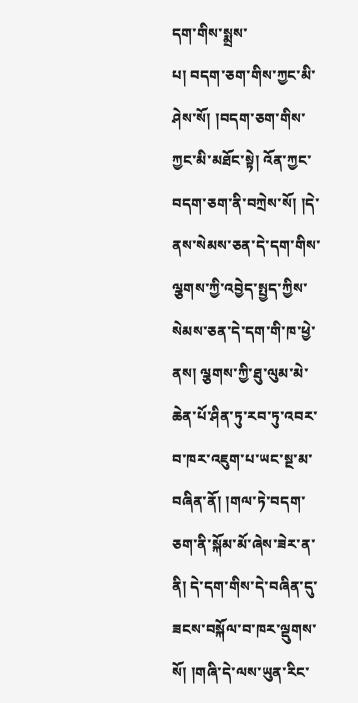དག་གིས་སྨྲས་
པ། བདག་ཅག་གིས་ཀྱང་མི་ཤེས་སོ། །བདག་ཅག་གིས་ཀྱང་མི་མཐོང་སྟེ། འོན་ཀྱང་བདག་ཅག་ནི་བཀྲེས་སོ། །དེ་ནས་སེམས་ཅན་དེ་དག་གིས་ལྕགས་ཀྱི་འབྱེད་སྤྱད་ཀྱིས་སེམས་ཅན་དེ་དག་གི་ཁ་ཕྱེ་ནས། ལྕགས་ཀྱི་ཐུ་ལུམ་མེ་ཆེན་པོ་ཤིན་ཏུ་རབ་ཏུ་འབར་བ་ཁར་འཇུག་པ་ཡང་སྔ་མ་བཞིན་ནོ། །གལ་ཏེ་བདག་ཅག་ནི་སྐོམ་མོ་ཞེས་ཟེར་ན་ནི། དེ་དག་གིས་དེ་བཞིན་དུ་ཟངས་བསྐོལ་བ་ཁར་ལྡུགས་སོ། །གཞི་དེ་ལས་ཡུན་རིང་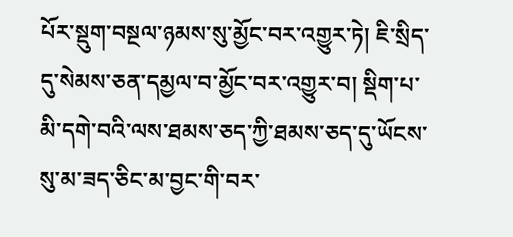པོར་སྡུག་བསྔལ་ཉམས་སུ་མྱོང་བར་འགྱུར་ཏེ། ཇི་སྲིད་དུ་སེམས་ཅན་དམྱལ་བ་མྱོང་བར་འགྱུར་བ། སྡིག་པ་མི་དགེ་བའི་ལས་ཐམས་ཅད་ཀྱི་ཐམས་ཅད་དུ་ཡོངས་སུ་མ་ཟད་ཅིང་མ་བྱང་གི་བར་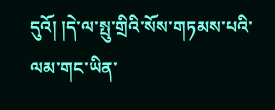དུའོ། །དེ་ལ་སྤུ་གྲིའི་སོས་གཏམས་པའི་ལམ་གང་ཡིན་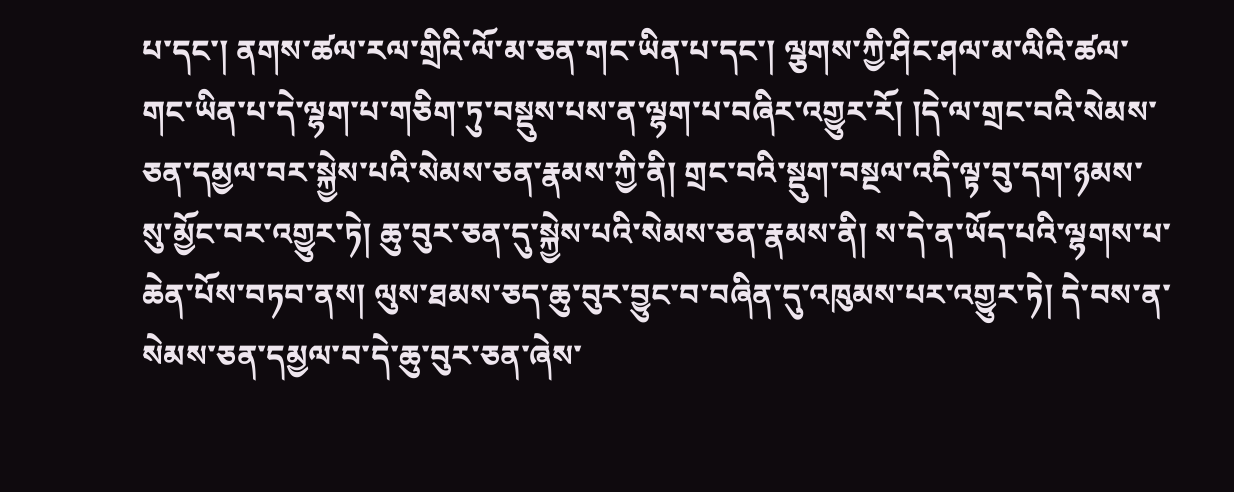པ་དང་། ནགས་ཚལ་རལ་གྲིའི་ལོ་མ་ཅན་གང་ཡིན་པ་དང་། ལྕགས་ཀྱི་ཤིང་ཤལ་མ་ལིའི་ཚལ་གང་ཡིན་པ་དེ་ལྷག་པ་གཅིག་ཏུ་བསྡུས་པས་ན་ལྷག་པ་བཞིར་འགྱུར་རོ། །དེ་ལ་གྲང་བའི་སེམས་ཅན་དམྱལ་བར་སྐྱེས་པའི་སེམས་ཅན་རྣམས་ཀྱི་ནི། གྲང་བའི་སྡུག་བསྔལ་འདི་ལྟ་བུ་དག་ཉམས་སུ་མྱོང་བར་འགྱུར་ཏེ། ཆུ་བུར་ཅན་དུ་སྐྱེས་པའི་སེམས་ཅན་རྣམས་ནི། ས་དེ་ན་ཡོད་པའི་ལྷགས་པ་ཆེན་པོས་བཏབ་ནས། ལུས་ཐམས་ཅད་ཆུ་བུར་བྱུང་བ་བཞིན་དུ་འཁུམས་པར་འགྱུར་ཏེ། དེ་བས་ན་སེམས་ཅན་དམྱལ་བ་དེ་ཆུ་བུར་ཅན་ཞེས་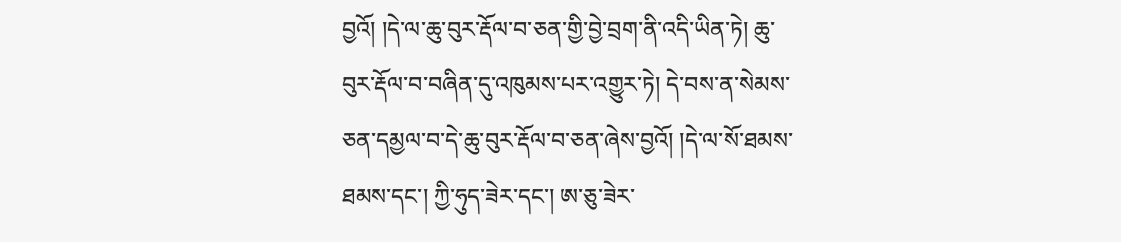བྱའོ། །དེ་ལ་ཆུ་བུར་རྡོལ་བ་ཅན་གྱི་བྱེ་བྲག་ནི་འདི་ཡིན་ཏེ། ཆུ་བུར་རྡོལ་བ་བཞིན་དུ་འཁུམས་པར་འགྱུར་ཏེ། དེ་བས་ན་སེམས་ཅན་དམྱལ་བ་དེ་ཆུ་བུར་རྡོལ་བ་ཅན་ཞེས་བྱའོ། །དེ་ལ་སོ་ཐམས་ཐམས་དང་། ཀྱི་ཧུད་ཟེར་དང་། ཨ་ཅུ་ཟེར་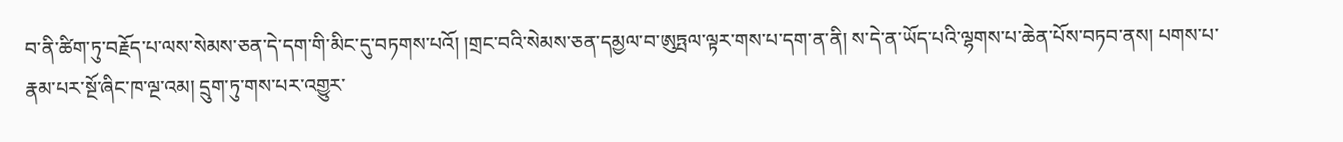བ་ནི་ཚིག་ཏུ་བརྗོད་པ་ལས་སེམས་ཅན་དེ་དག་གི་མིང་དུ་བཏགས་པའོ། །གྲང་བའི་སེམས་ཅན་དམྱལ་བ་ཨུཏྤལ་ལྟར་གས་པ་དག་ན་ནི། ས་དེ་ན་ཡོད་པའི་ལྷགས་པ་ཆེན་པོས་བཏབ་ནས། པགས་པ་རྣམ་པར་སྔོ་ཞིང་ཁ་ལྔ་འམ། དྲུག་ཏུ་གས་པར་འགྱུར་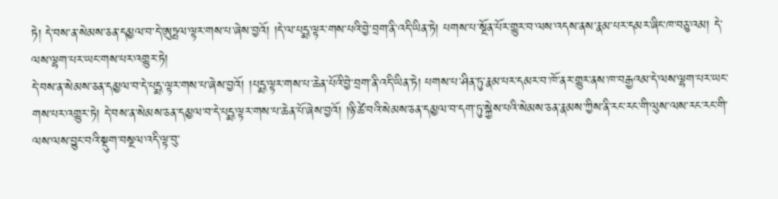ཏེ། དེ་བས་ན་སེམས་ཅན་དམྱལ་བ་དེ་ཨུཏྤལ་ལྟར་གས་པ་ཞེས་བྱའོ། །དེ་ལ་པདྨ་ལྟར་གས་པའི་བྱེ་བྲག་ནི་འདི་ཡིན་ཏེ། པགས་པ་སྔོན་པོར་གྱུར་བ་ལས་འདས་ནས་རྣམ་པར་དམར་ཞིང་ཁ་བཅུ་འམ། དེ་ལས་ལྷག་པར་ཡང་གས་པར་འགྱུར་ཏེ།
དེ་བས་ན་སེམས་ཅན་དམྱལ་བ་དེ་པདྨ་ལྟར་གས་པ་ཞེས་བྱའོ། །པདྨ་ལྟར་གས་པ་ཆེན་པོའི་བྱེ་བྲག་ནི་འདི་ཡིན་ཏེ། པགས་པ་ཤིན་ཏུ་རྣམ་པར་དམར་བ་ཁོ་ནར་གྱུར་ནས་ཁ་བརྒྱའམ་དེ་ལས་ལྷག་པར་ཡང་གས་པར་འགྱུར་ཏེ། དེ་བས་ན་སེམས་ཅན་དམྱལ་བ་དེ་པདྨ་ལྟར་གས་པ་ཆེན་པོ་ཞེས་བྱའོ། །ཉི་ཚེ་བའི་སེམས་ཅན་དམྱལ་བ་དག་ཏུ་སྐྱེས་པའི་སེམས་ཅན་རྣམས་ཀྱིས་ནི་རང་རང་གི་ལུས་ལས་རང་རང་གི་ལས་ལས་བྱུང་བའི་སྡུག་བསྔལ་འདི་ལྟ་བུ་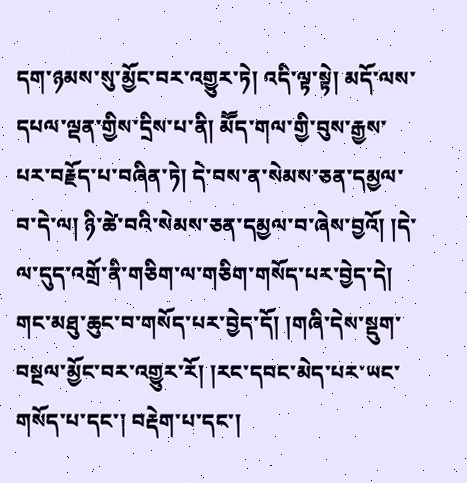དག་ཉམས་སུ་མྱོང་བར་འགྱུར་ཏེ། འདི་ལྟ་སྟེ། མདོ་ལས་དཔལ་ལྡན་གྱིས་དྲིས་པ་ནི། མཽད་གལ་གྱི་བུས་རྒྱས་པར་བརྗོད་པ་བཞིན་ཏེ། དེ་བས་ན་སེམས་ཅན་དམྱལ་བ་དེ་ལ། ཉི་ཚེ་བའི་སེམས་ཅན་དམྱལ་བ་ཞེས་བྱའོ། །དེ་ལ་དུད་འགྲོ་ནི་གཅིག་ལ་གཅིག་གསོད་པར་བྱེད་དེ། གང་མཐུ་ཆུང་བ་གསོད་པར་བྱེད་དོ། །གཞི་དེས་སྡུག་བསྔལ་མྱོང་བར་འགྱུར་རོ། །རང་དབང་མེད་པར་ཡང་གསོད་པ་དང་། བརྡེག་པ་དང་།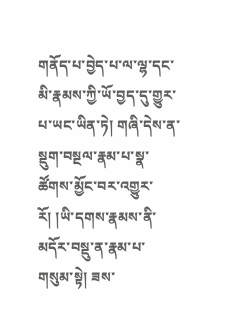གནོད་པ་བྱེད་པ་ལ་ལྷ་དང་མི་རྣམས་ཀྱི་ཡོ་བྱད་དུ་གྱུར་པ་ཡང་ཡིན་ཏེ། གཞི་དེས་ན་སྡུག་བསྔལ་རྣམ་པ་སྣ་ཚོགས་མྱོང་བར་འགྱུར་རོ། །ཡི་དགས་རྣམས་ནི་མདོར་བསྡུ་ན་རྣམ་པ་གསུམ་སྟེ། ཟས་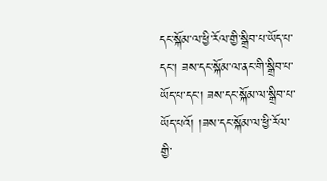དང་སྐོམ་ལ་ཕྱི་རོལ་གྱི་སྒྲིབ་པ་ཡོད་པ་དང་། ཟས་དང་སྐོམ་ལ་ནང་གི་སྒྲིབ་པ་ཡོད་པ་དང་། ཟས་དང་སྐོམ་ལ་སྒྲིབ་པ་ཡོད་པའོ། །ཟས་དང་སྐོམ་ལ་ཕྱི་རོལ་གྱི་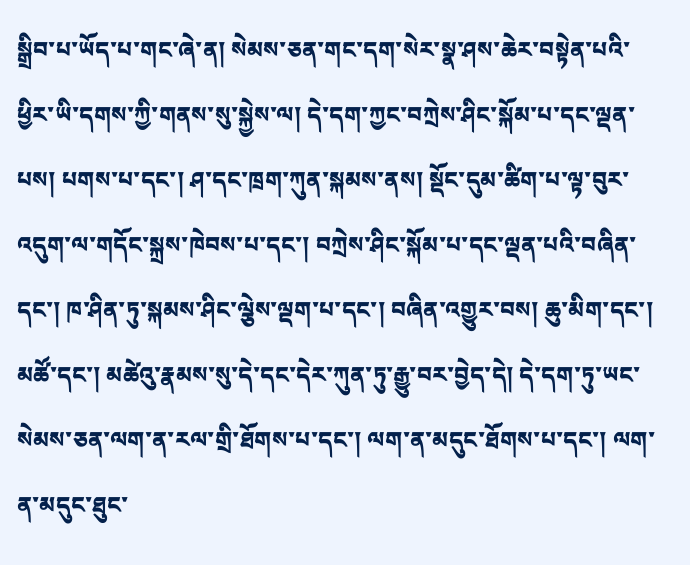སྒྲིབ་པ་ཡོད་པ་གང་ཞེ་ན། སེམས་ཅན་གང་དག་སེར་སྣ་ཤས་ཆེར་བསྟེན་པའི་ཕྱིར་ཡི་དགས་ཀྱི་གནས་སུ་སྐྱེས་ལ། དེ་དག་ཀྱང་བཀྲེས་ཤིང་སྐོམ་པ་དང་ལྡན་པས། པགས་པ་དང་། ཤ་དང་ཁྲག་ཀུན་སྐམས་ནས། སྡོང་དུམ་ཚིག་པ་ལྟ་བུར་འདུག་ལ་གདོང་སྐྲས་ཁེབས་པ་དང་། བཀྲེས་ཤིང་སྐོམ་པ་དང་ལྡན་པའི་བཞིན་དང་། ཁ་ཤིན་ཏུ་སྐམས་ཤིང་ལྕེས་ལྡག་པ་དང་། བཞིན་འགྱུར་བས། ཆུ་མིག་དང་། མཚོ་དང་། མཚེའུ་རྣམས་སུ་དེ་དང་དེར་ཀུན་ཏུ་རྒྱུ་བར་བྱེད་དེ། དེ་དག་ཏུ་ཡང་སེམས་ཅན་ལག་ན་རལ་གྲི་ཐོགས་པ་དང་། ལག་ན་མདུང་ཐོགས་པ་དང་། ལག་ན་མདུང་ཐུང་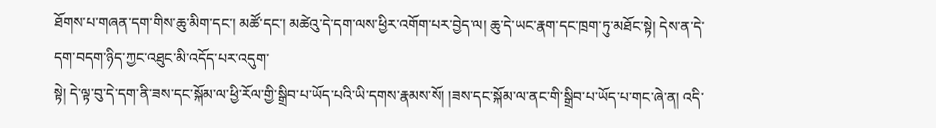ཐོགས་པ་གཞན་དག་གིས་ཆུ་མིག་དང་། མཚོ་དང་། མཚེའུ་དེ་དག་ལས་ཕྱིར་འགོག་པར་བྱེད་ལ། ཆུ་དེ་ཡང་རྣག་དང་ཁྲག་ཏུ་མཐོང་སྟེ། དེས་ན་དེ་དག་བདག་ཉིད་ཀྱང་འཐུང་མི་འདོད་པར་འདུག་
སྟེ། དེ་ལྟ་བུ་དེ་དག་ནི་ཟས་དང་སྐོམ་ལ་ཕྱི་རོལ་གྱི་སྒྲིབ་པ་ཡོད་པའི་ཡི་དགས་རྣམས་སོ། །ཟས་དང་སྐོམ་ལ་ནང་གི་སྒྲིབ་པ་ཡོད་པ་གང་ཞེ་ན། འདི་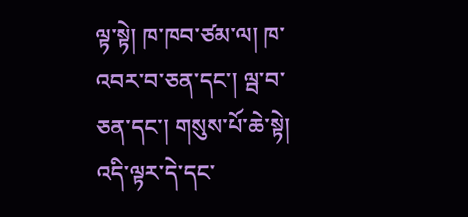ལྟ་སྟེ། ཁ་ཁབ་ཙམ་ལ། ཁ་འབར་བ་ཅན་དང་། ལྦ་བ་ཅན་དང་། གསུས་པོ་ཆེ་སྟེ། འདི་ལྟར་དེ་དང་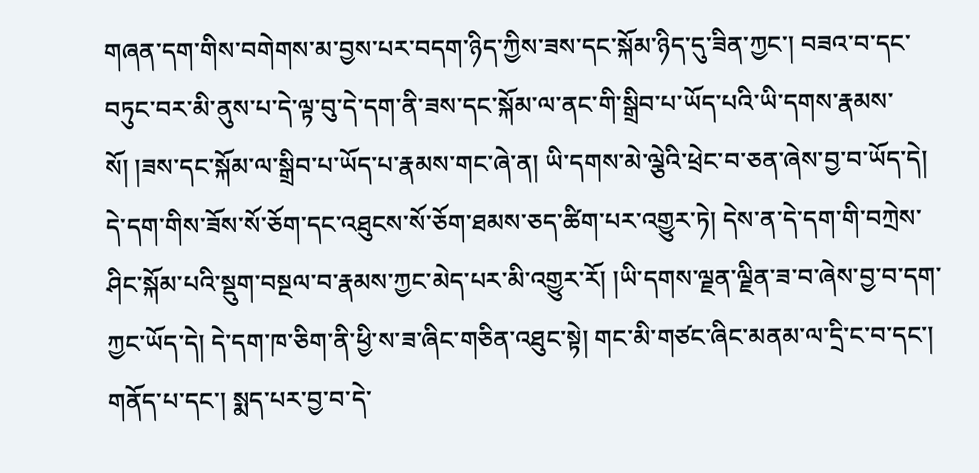གཞན་དག་གིས་བགེགས་མ་བྱས་པར་བདག་ཉིད་ཀྱིས་ཟས་དང་སྐོམ་ཉིད་དུ་ཟིན་ཀྱང་། བཟའ་བ་དང་བཏུང་བར་མི་ནུས་པ་དེ་ལྟ་བུ་དེ་དག་ནི་ཟས་དང་སྐོམ་ལ་ནང་གི་སྒྲིབ་པ་ཡོད་པའི་ཡི་དགས་རྣམས་སོ། །ཟས་དང་སྐོམ་ལ་སྒྲིབ་པ་ཡོད་པ་རྣམས་གང་ཞེ་ན། ཡི་དགས་མེ་ལྕེའི་ཕྲེང་བ་ཅན་ཞེས་བྱ་བ་ཡོད་དེ། དེ་དག་གིས་ཟོས་སོ་ཅོག་དང་འཐུངས་སོ་ཅོག་ཐམས་ཅད་ཚིག་པར་འགྱུར་ཏེ། དེས་ན་དེ་དག་གི་བཀྲེས་ཤིང་སྐོམ་པའི་སྡུག་བསྔལ་བ་རྣམས་ཀྱང་མེད་པར་མི་འགྱུར་རོ། །ཡི་དགས་ལྗན་ལྗིན་ཟ་བ་ཞེས་བྱ་བ་དག་ཀྱང་ཡོད་དེ། དེ་དག་ཁ་ཅིག་ནི་ཕྱི་ས་ཟ་ཞིང་གཅིན་འཐུང་སྟེ། གང་མི་གཙང་ཞིང་མནམ་ལ་དྲི་ང་བ་དང་། གནོད་པ་དང་། སྨད་པར་བྱ་བ་དེ་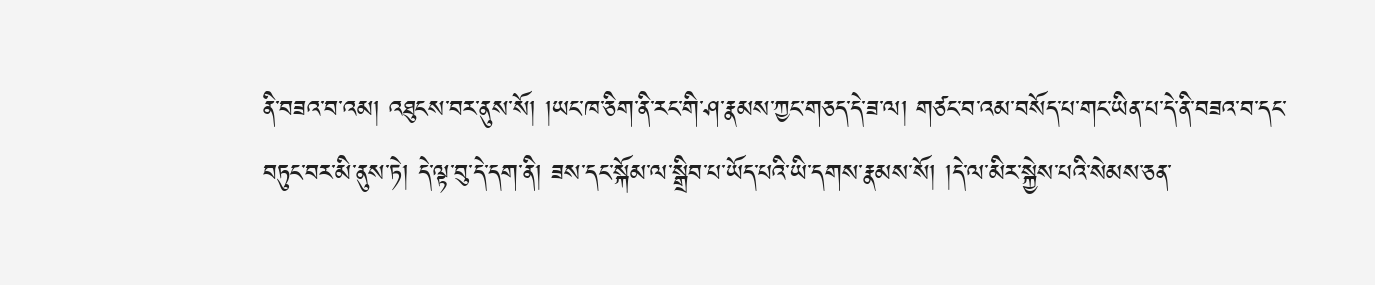ནི་བཟའ་བ་འམ། འཐུངས་བར་ནུས་སོ། །ཡང་ཁ་ཅིག་ནི་རང་གི་ཤ་རྣམས་ཀྱང་གཅད་དེ་ཟ་ལ། གཙང་བ་འམ་བསོད་པ་གང་ཡིན་པ་དེ་ནི་བཟའ་བ་དང་བཏུང་བར་མི་ནུས་ཏེ། དེ་ལྟ་བུ་དེ་དག་ནི། ཟས་དང་སྐོམ་ལ་སྒྲིབ་པ་ཡོད་པའི་ཡི་དགས་རྣམས་སོ། །དེ་ལ་མིར་སྐྱེས་པའི་སེམས་ཅན་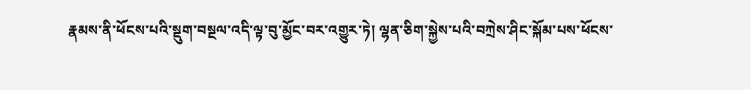རྣམས་ནི་ཕོངས་པའི་སྡུག་བསྔལ་འདི་ལྟ་བུ་མྱོང་བར་འགྱུར་ཏེ། ལྷན་ཅིག་སྐྱེས་པའི་བཀྲེས་ཤིང་སྐོམ་པས་ཕོངས་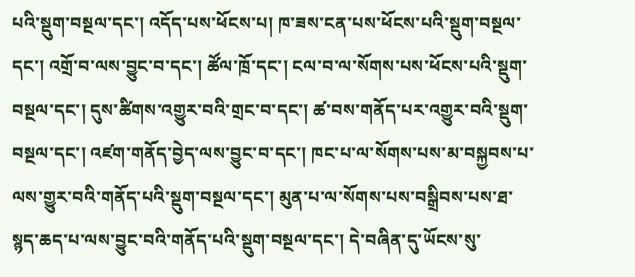པའི་སྡུག་བསྔལ་དང་། འདོད་པས་ཕོངས་པ། ཁ་ཟས་ངན་པས་ཕོངས་པའི་སྡུག་བསྔལ་དང་། འགྲོ་བ་ལས་བྱུང་བ་དང་། ཚོལ་ཁྲོ་དང་། ངལ་བ་ལ་སོགས་པས་ཕོངས་པའི་སྡུག་བསྔལ་དང་། དུས་ཚིགས་འགྱུར་བའི་གྲང་བ་དང་། ཚ་བས་གནོད་པར་འགྱུར་བའི་སྡུག་བསྔལ་དང་། འཛག་གནོད་བྱེད་ལས་བྱུང་བ་དང་། ཁང་པ་ལ་སོགས་པས་མ་བསྐྱབས་པ་ལས་གྱུར་བའི་གནོད་པའི་སྡུག་བསྔལ་དང་། མུན་པ་ལ་སོགས་པས་བསྒྲིབས་པས་ཐ་སྙད་ཆད་པ་ལས་བྱུང་བའི་གནོད་པའི་སྡུག་བསྔལ་དང་། དེ་བཞིན་དུ་ཡོངས་སུ་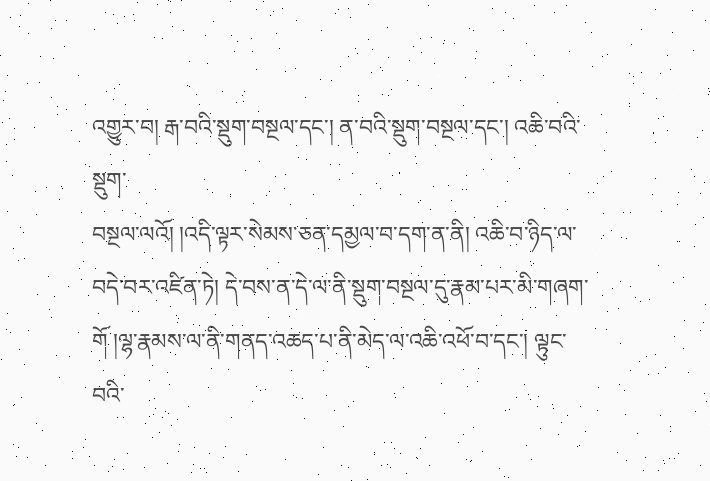འགྱུར་བ། རྒ་བའི་སྡུག་བསྔལ་དང་། ན་བའི་སྡུག་བསྔལ་དང་། འཆི་བའི་སྡུག་
བསྔལ་ལའོ། །འདི་ལྟར་སེམས་ཅན་དམྱལ་བ་དག་ན་ནི། འཆི་བ་ཉིད་ལ་བདེ་བར་འཛིན་ཏེ། དེ་བས་ན་དེ་ལ་ནི་སྡུག་བསྔལ་དུ་རྣམ་པར་མི་གཞག་གོ །ལྷ་རྣམས་ལ་ནི་གནད་འཆད་པ་ནི་མེད་ལ་འཆི་འཕོ་བ་དང་། ལྟུང་བའི་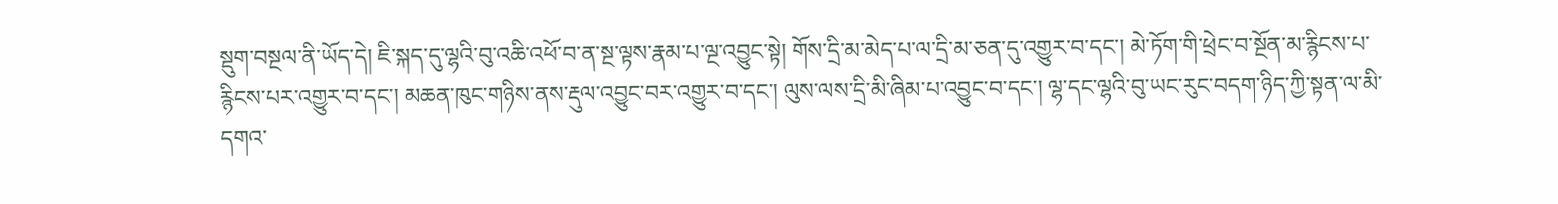སྡུག་བསྔལ་ནི་ཡོད་དེ། ཇི་སྐད་དུ་ལྷའི་བུ་འཆི་འཕོ་བ་ན་སྔ་ལྟས་རྣམ་པ་ལྔ་འབྱུང་སྟེ། གོས་དྲི་མ་མེད་པ་ལ་དྲི་མ་ཅན་དུ་འགྱུར་བ་དང་། མེ་ཏོག་གི་ཕྲེང་བ་སྔོན་མ་རྙིངས་པ་རྙིངས་པར་འགྱུར་བ་དང་། མཆན་ཁུང་གཉིས་ནས་རྡུལ་འབྱུང་བར་འགྱུར་བ་དང་། ལུས་ལས་དྲི་མི་ཞིམ་པ་འབྱུང་བ་དང་། ལྷ་དང་ལྷའི་བུ་ཡང་རུང་བདག་ཉིད་ཀྱི་སྟན་ལ་མི་དགའ་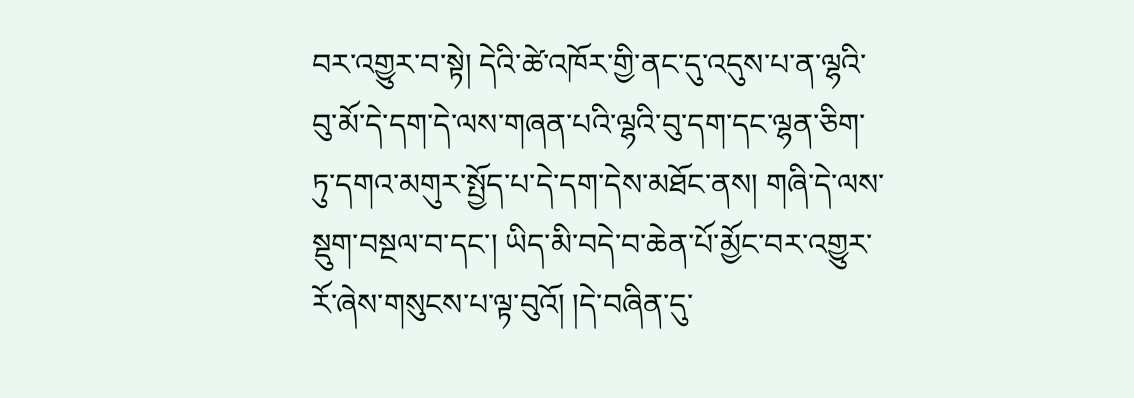བར་འགྱུར་བ་སྟེ། དེའི་ཚེ་འཁོར་གྱི་ནང་དུ་འདུས་པ་ན་ལྷའི་བུ་མོ་དེ་དག་དེ་ལས་གཞན་པའི་ལྷའི་བུ་དག་དང་ལྷན་ཅིག་ཏུ་དགའ་མགུར་སྤྱོད་པ་དེ་དག་དེས་མཐོང་ནས། གཞི་དེ་ལས་སྡུག་བསྔལ་བ་དང་། ཡིད་མི་བདེ་བ་ཆེན་པོ་མྱོང་བར་འགྱུར་རོ་ཞེས་གསུངས་པ་ལྟ་བུའོ། །དེ་བཞིན་དུ་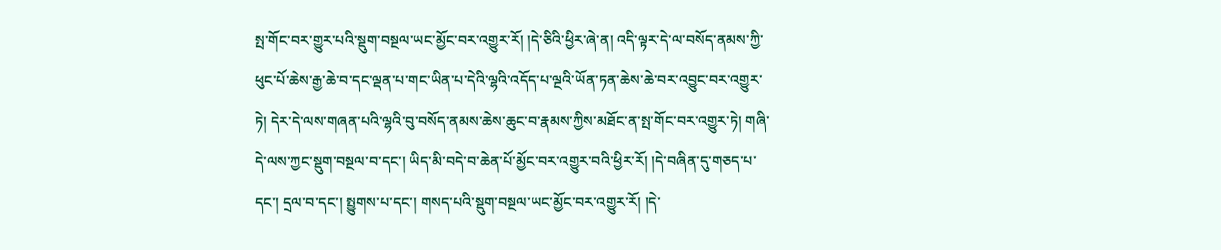སྤ་གོང་བར་གྱུར་པའི་སྡུག་བསྔལ་ཡང་མྱོང་བར་འགྱུར་རོ། །དེ་ཅིའི་ཕྱིར་ཞེ་ན། འདི་ལྟར་དེ་ལ་བསོད་ནམས་ཀྱི་ཕུང་པོ་ཆེས་རྒྱ་ཆེ་བ་དང་ལྡན་པ་གང་ཡིན་པ་དེའི་ལྷའི་འདོད་པ་ལྔའི་ཡོན་ཏན་ཆེས་ཆེ་བར་འབྱུང་བར་འགྱུར་ཏེ། དེར་དེ་ལས་གཞན་པའི་ལྷའི་བུ་བསོད་ནམས་ཆེས་ཆུང་བ་རྣམས་ཀྱིས་མཐོང་ན་སྤ་གོང་བར་འགྱུར་ཏེ། གཞི་དེ་ལས་ཀྱང་སྡུག་བསྔལ་བ་དང་། ཡིད་མི་བདེ་བ་ཆེན་པོ་མྱོང་བར་འགྱུར་བའི་ཕྱིར་རོ། །དེ་བཞིན་དུ་གཅད་པ་དང་། དྲལ་བ་དང་། སྤྱུགས་པ་དང་། གསད་པའི་སྡུག་བསྔལ་ཡང་མྱོང་བར་འགྱུར་རོ། །དེ་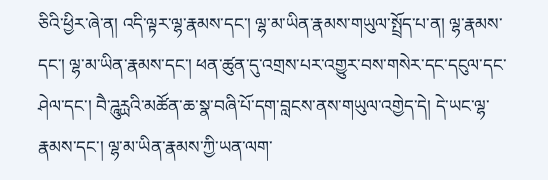ཅིའི་ཕྱིར་ཞེ་ན། འདི་ལྟར་ལྷ་རྣམས་དང་། ལྷ་མ་ཡིན་རྣམས་གཡུལ་སྤྲོད་པ་ན། ལྷ་རྣམས་དང་། ལྷ་མ་ཡིན་རྣམས་དང་། ཕན་ཚུན་དུ་འགྲས་པར་འགྱུར་བས་གསེར་དང་དངུལ་དང་ཤེལ་དང་། བཻ་ཌཱུཪྻའི་མཚོན་ཆ་སྣ་བཞི་པོ་དག་བླངས་ནས་གཡུལ་འགྱེད་དེ། དེ་ཡང་ལྷ་རྣམས་དང་། ལྷ་མ་ཡིན་རྣམས་ཀྱི་ཡན་ལག་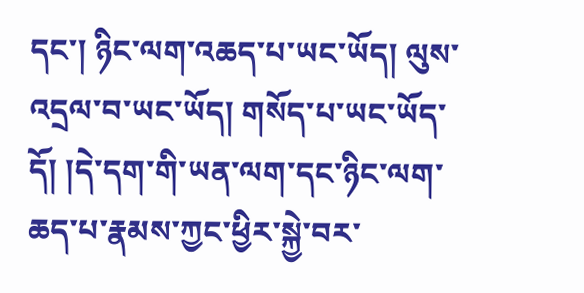དང་། ཉིང་ལག་འཆད་པ་ཡང་ཡོད། ལུས་འདྲལ་བ་ཡང་ཡོད། གསོད་པ་ཡང་ཡོད་དོ། །དེ་དག་གི་ཡན་ལག་དང་ཉིང་ལག་ཆད་པ་རྣམས་ཀྱང་ཕྱིར་སྐྱེ་བར་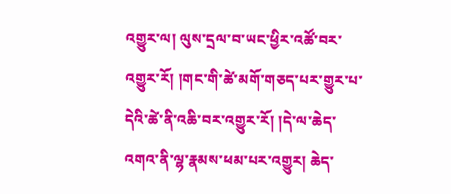འགྱུར་ལ། ལུས་དྲལ་བ་ཡང་ཕྱིར་འཚོ་བར་འགྱུར་རོ། །གང་གི་ཚེ་མགོ་གཅད་པར་གྱུར་པ་དེའི་ཚེ་ནི་འཆི་བར་འགྱུར་རོ། །དེ་ལ་ཆེད་
འགའ་ནི་ལྷ་རྣམས་ཕམ་པར་འགྱུར། ཆེད་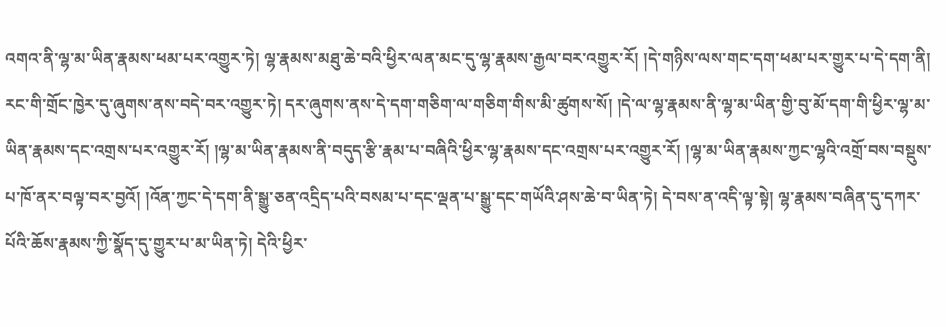འགའ་ནི་ལྷ་མ་ཡིན་རྣམས་ཕམ་པར་འགྱུར་ཏེ། ལྷ་རྣམས་མཐུ་ཆེ་བའི་ཕྱིར་ལན་མང་དུ་ལྷ་རྣམས་རྒྱལ་བར་འགྱུར་རོ། །དེ་གཉིས་ལས་གང་དག་ཕམ་པར་གྱུར་པ་དེ་དག་ནི། རང་གི་གྲོང་ཁྱེར་དུ་ཞུགས་ནས་བདེ་བར་འགྱུར་ཏེ། དར་ཞུགས་ནས་དེ་དག་གཅིག་ལ་གཅིག་གིས་མི་ཚུགས་སོ། །དེ་ལ་ལྷ་རྣམས་ནི་ལྷ་མ་ཡིན་གྱི་བུ་མོ་དག་གི་ཕྱིར་ལྷ་མ་ཡིན་རྣམས་དང་འགྲས་པར་འགྱུར་རོ། །ལྷ་མ་ཡིན་རྣམས་ནི་བདུད་རྩི་རྣམ་པ་བཞིའི་ཕྱིར་ལྷ་རྣམས་དང་འགྲས་པར་འགྱུར་རོ། །ལྷ་མ་ཡིན་རྣམས་ཀྱང་ལྷའི་འགྲོ་བས་བསྡུས་པ་ཁོ་ནར་བལྟ་བར་བྱའོ། །འོན་ཀྱང་དེ་དག་ནི་སྒྱུ་ཅན་འདྲིད་པའི་བསམ་པ་དང་ལྡན་པ་སྒྱུ་དང་གཡོའི་ཤས་ཆེ་བ་ཡིན་ཏེ། དེ་བས་ན་འདི་ལྟ་སྟེ། ལྷ་རྣམས་བཞིན་དུ་དཀར་པོའི་ཆོས་རྣམས་ཀྱི་སྣོད་དུ་གྱུར་པ་མ་ཡིན་ཏེ། དེའི་ཕྱིར་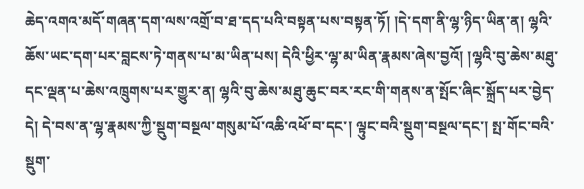ཆེད་འགའ་མདོ་གཞན་དག་ལས་འགྲོ་བ་ཐ་དད་པའི་བསྟན་པས་བསྟན་ཏོ། །དེ་དག་ནི་ལྷ་ཉིད་ཡིན་ན། ལྷའི་ཆོས་ཡང་དག་པར་བླངས་ཏེ་གནས་པ་མ་ཡིན་པས། དེའི་ཕྱིར་ལྷ་མ་ཡིན་རྣམས་ཞེས་བྱའོ། །ལྷའི་བུ་ཆེས་མཐུ་དང་ལྡན་པ་ཆེས་འཁྲུགས་པར་གྱུར་ན། ལྷའི་བུ་ཆེས་མཐུ་ཆུང་བར་རང་གི་གནས་ན་སྤོང་ཞིང་སྐྲོད་པར་བྱེད་དེ། དེ་བས་ན་ལྷ་རྣམས་ཀྱི་སྡུག་བསྔལ་གསུམ་པོ་འཆི་འཕོ་བ་དང་། ལྟུང་བའི་སྡུག་བསྔལ་དང་། སྤ་གོང་བའི་སྡུག་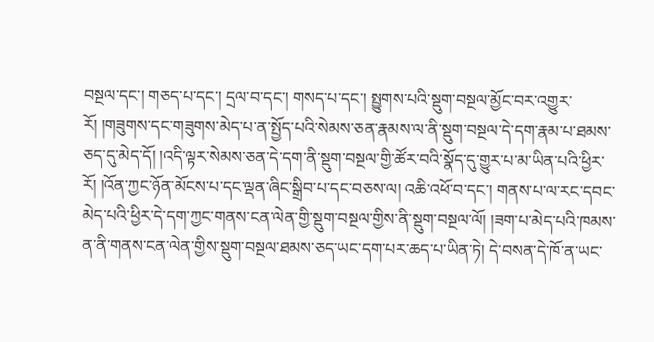བསྔལ་དང་། གཅད་པ་དང་། དྲལ་བ་དང་། གསད་པ་དང་། སྤྱུགས་པའི་སྡུག་བསྔལ་མྱོང་བར་འགྱུར་རོ། །གཟུགས་དང་གཟུགས་མེད་པ་ན་སྤྱོད་པའི་སེམས་ཅན་རྣམས་ལ་ནི་སྡུག་བསྔལ་དེ་དག་རྣམ་པ་ཐམས་ཅད་དུ་མེད་དོ། །འདི་ལྟར་སེམས་ཅན་དེ་དག་ནི་སྡུག་བསྔལ་གྱི་ཚོར་བའི་སྣོད་དུ་གྱུར་པ་མ་ཡིན་པའི་ཕྱིར་རོ། །འོན་ཀྱང་ཉོན་མོངས་པ་དང་ལྡན་ཞིང་སྒྲིབ་པ་དང་བཅས་ལ། འཆི་འཕོ་བ་དང་། གནས་པ་ལ་རང་དབང་མེད་པའི་ཕྱིར་དེ་དག་ཀྱང་གནས་ངན་ལེན་གྱི་སྡུག་བསྔལ་གྱིས་ནི་སྡུག་བསྔལ་ལོ། །ཟག་པ་མེད་པའི་ཁམས་ན་ནི་གནས་ངན་ལེན་གྱིས་སྡུག་བསྔལ་ཐམས་ཅད་ཡང་དག་པར་ཆད་པ་ཡིན་ཏེ། དེ་བསན་དེ་ཁོ་ན་ཡང་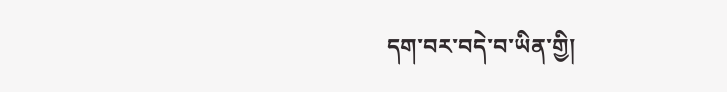དག་བར་བདེ་བ་ཡིན་གྱི།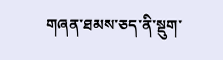གཞན་ཐམས་ཅད་ནི་སྡུག་